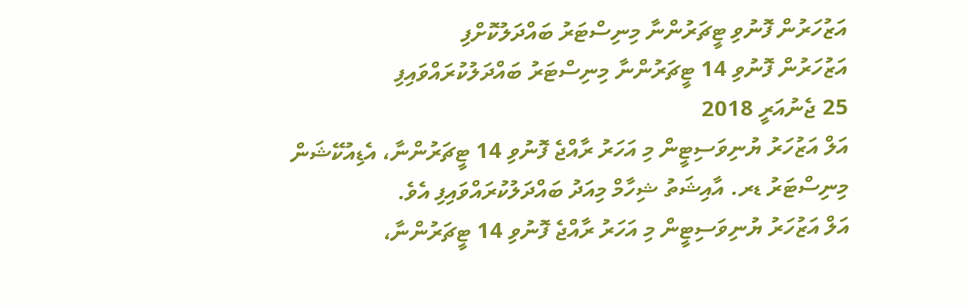އަޒުހަރުން ފޮނުވި ޓީޗަރުންނާ މިނިސްޓަރު ބައްދަލުކޮށްފި
އަޒުހަރުން ފޮނުވި 14 ޓީޗަރުންނާ މިނިސްޓަރު ބައްދަލުކުރައްވައިފި
25 ޖެނުއަރީ 2018
އަލް އަޒުހަރު ޔުނިވަސިޓީން މި އަހަރު ރާއްޖެ ފޮނުވި 14 ޓީޗަރުންނާ، އެޑިއުކޭޝަން މިނިސްޓަރު ޑރ. އާއިޝަތު ޝިހާމް މިއަދު ބައްދަލުކުރައްވައިފި އެވެ.
އަލް އަޒުހަރު ޔުނިވަސިޓީން މި އަހަރު ރާއްޖެ ފޮނުވި 14 ޓީޗަރުންނާ،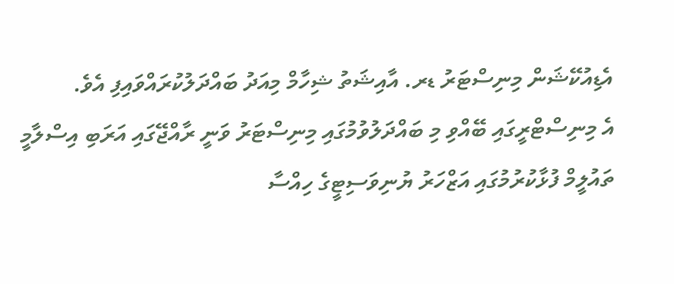އެޑިއުކޭޝަން މިނިސްޓަރު ޑރ. އާއިޝަތު ޝިހާމް މިއަދު ބައްދަލުކުރައްވައިފި އެވެ.
އެ މިނިސްޓްރީގައި ބޭއްވި މި ބައްދަލުވުމުގައި މިނިސްޓަރު ވަނީ ރާއްޖޭގައި އަރަބި އިސްލާމީ ތައުލީމް ފުޅާކުރުމުގައި އަޒްހަރު ޔުނިވަސިޓީގެ ހިއްސާ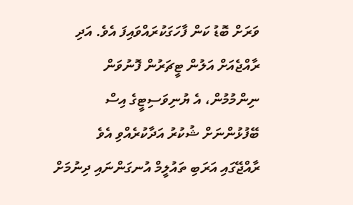ވަރަށް ބޮޑު ކަން ފާހަގަކުރައްވައިފަ އެވެ. އަދި ރާއްޖެއަށް އަލުން ޓީޗަރުން ފޮނުވަން ނިންމުމުން، އެ ޔުނިވަސިޓީގެ އިސް ބޭފުޅުންނަށް ޝުކުރު އަދާކުރެއްވި އެވެ
ރާއްޖޭގައި އަރަބި ތައުލީމް އުނގަންނައި ދިނުމަށް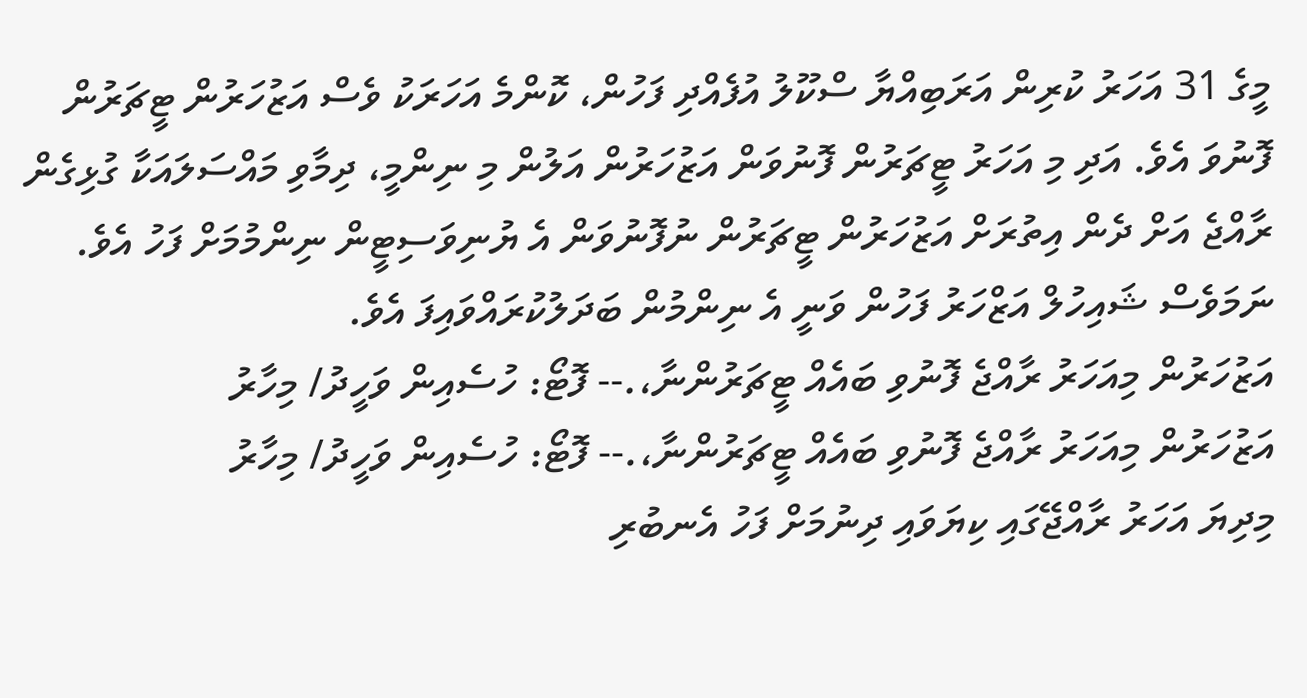މީގެ 31 އަހަރު ކުރިން އަރަބިއްޔާ ސްކޫލު އުފެއްދި ފަހުން، ކޮންމެ އަހަރަކު ވެސް އަޒުހަރުން ޓީޗަރުން ފޮނުވަ އެވެ. އަދި މި އަހަރު ޓީޗަރުން ފޮނުވަން އަޒުހަރުން އަލުން މި ނިންމީ، ދިމާވި މައްސަލައަކާ ގުޅިގެން ރާއްޖެ އަށް ދެން އިތުރަށް އަޒުހަރުން ޓީޗަރުން ނުފޮނުވަން އެ ޔުނިވަސިޓީން ނިންމުމަށް ފަހު އެވެ. ނަމަވެސް ޝައިހުލް އަޒްހަރު ފަހުން ވަނީ އެ ނިންމުން ބަދަލުކުރައްވައިފަ އެވެ.
އަޒުހަރުން މިއަހަރު ރާއްޖެ ފޮނުވި ބައެއް ޓީޗަރުންނާ،.-- ފޮޓޯ: ހުސެއިން ވަހީދު/ މިހާރު
އަޒުހަރުން މިއަހަރު ރާއްޖެ ފޮނުވި ބައެއް ޓީޗަރުންނާ،.-- ފޮޓޯ: ހުސެއިން ވަހީދު/ މިހާރު
މިދިޔަ އަހަރު ރާއްޖޭގައި ކިޔަވައި ދިނުމަށް ފަހު އެނބުރި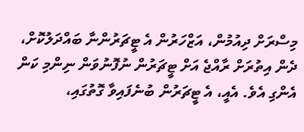މިސްރަށް ދިއުމުން، އަޒްހަރުން އެ ޓީޗަރުންނާ ބައްދަލުކޮށް، ދެން އިތުރަށް ރާއްޖެ އަށް ޓީޗަރުން ނުފޮނުވަން ނިންމި ކަން އެންގި އެވެ. އެއީ، އެ ޓީޗަރުން ބުނެފައިވާ ގޮތުގައި،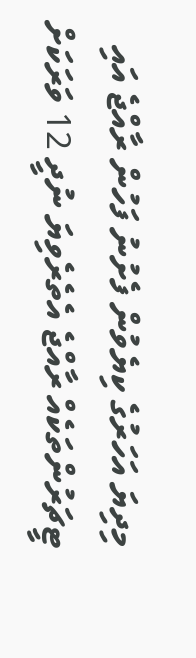މިދިޔަ އަހަރުގެ ކިޔެވުން ފެށުނު ފަހުން ރާއްޖެ އައި ޓީޗަރުންތަކެއް ރާއްޖެ އެތެރެވިޔަ ނުދީ 12 ވަރަކަށް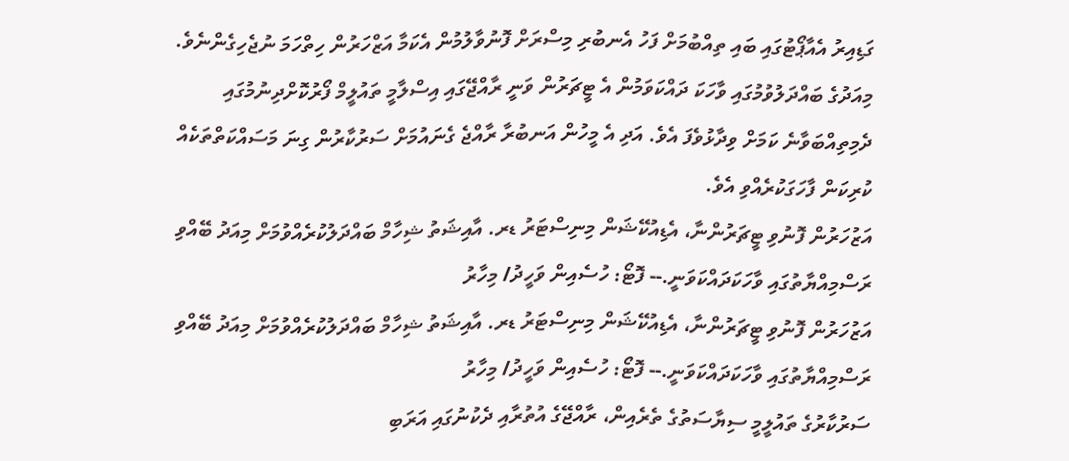ގަޑިއިރު އެއާޕޯޓުގައި ބައި ތިއްބުމަށް ފަހު އެނބުރި މިސްރަށް ފޮނުވާލުމުން އެކަމާ އަޒްހަރުން ހިތްހަމަ ނުޖެހިގެންނެވެ.
މިއަދުގެ ބައްދަލުވުމުގައި ވާހަކަ ދައްކަވަމުން އެ ޓީޗަރުން ވަނީ ރާއްޖޭގައި އިސްލާމީ ތައުލީމް ފޯރުކޮށްދިނުމުގައި ދެމިތިއްބަވާނެ ކަމަށް ވިދާޅުވެފަ އެވެ. އަދި އެ މީހުން އަނބުރާ ރާއްޖެ ގެނައުމަށް ސަރުކާރުން ގިނަ މަސައްކަތްތަކެއް ކުރިކަން ފާހަގަކުރެއްވި އެވެ.
އަޒުހަރުން ފޮނުވި ޓީޗަރުންނާ، އެޑިއުކޭޝަން މިނިސްޓަރު ޑރ. އާއިޝަތު ޝިހާމް ބައްދަލުކުރެއްވުމަށް މިއަދު ބޭއްވި ރަސްމިއްޔާތުގައި ވާހަކަދައްކަވަނީ.-- ފޮޓޯ: ހުސެއިން ވަހީދު/ މިހާރު
އަޒުހަރުން ފޮނުވި ޓީޗަރުންނާ، އެޑިއުކޭޝަން މިނިސްޓަރު ޑރ. އާއިޝަތު ޝިހާމް ބައްދަލުކުރެއްވުމަށް މިއަދު ބޭއްވި ރަސްމިއްޔާތުގައި ވާހަކަދައްކަވަނީ.-- ފޮޓޯ: ހުސެއިން ވަހީދު/ މިހާރު
ސަރުކާރުގެ ތައުލީމީ ސިޔާސަތުގެ ތެރެއިން، ރާއްޖޭގެ އުތުރާއި ދެކުނުގައި އަރަބި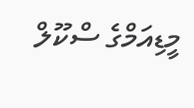މީޑިއަމްގެ ސްކޫލް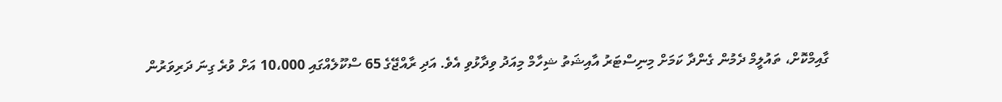ގާއިމްކޮށް، ތައުލީމް ދެމުން ގެންދާ ކަމަށް މިނިސްޓަރު އާއިޝަތު ޝިހާމް މިއަދު ވިދާޅުވި އެވެ. އަދި ރާއްޖޭގެ 65 ސްކޫލެއްގައި 10،000 އަށް ވުރެ ގިނަ ދަރިވަރުން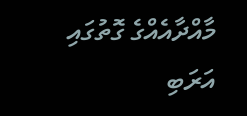މާއްދާއެއްގެ ގޮތުގައި އަރަބި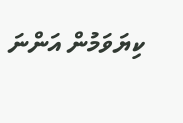ކިޔަވަމުން އަންނަ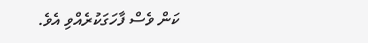ކަން ވެސް ފާހަގަކުރެއްވި އެވެ.